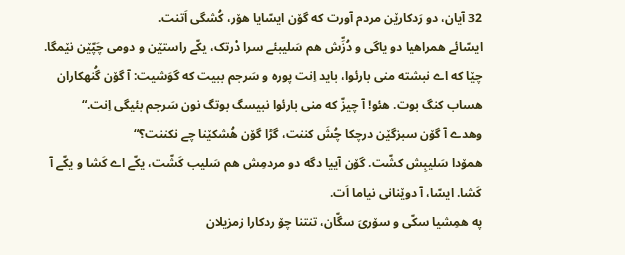32 آیان، دو رَدکارێن مردم آورت که گۆن ایسّایا هۆر، کُشگی اَتنت.
ایسّائے همراهیا دو یاگی و دُزِّش هم سَلیبئے سرا دْرتک، یکّے راستێن و دومی چَپّێن نێمگا.
چێا که اے نبشته منی بارئوا، باید اِنت پوره و سَرجم ببیت که گوَشیت: آ گۆن گُنهکاران هساب کنگ بوت. هئو! آ چیزّ که منی بارئوا نبیسگ بوتگ نون سَرجم بئیگی اِنت.“
وهدے آ گۆن سبزگێن درچکا چُشَ کننت، گڑا گۆن هُشکێنا چے نکننت؟“
همۆدا سَلیبِش کشّت. گۆن آییا دگه دو مردمِش هم سَلیب کَشّت، یکّے اے کَشا و یکّے آ کَشا. ایسّا، آ دوێنانی نیاما اَت.
په همِشیا سکّی و سۆریَ سگّان، تنتنا چۆ ردکارا زمزیلان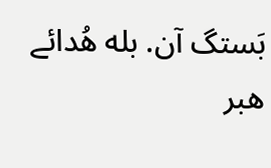بَستگ آن. بله هُدائے هبر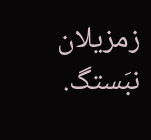زمزیلان نبَستگ.